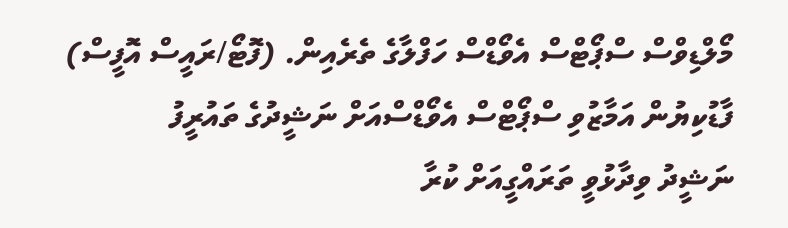މޯލްޑިވްސް ސްޕޯޓްސް އެވޯޑްސް ހަފްލާގެ ތެރެއިން. (ފޮޓޯ/ރައީސް އޮފީސް)
ފާޑުކިޔުން އަމާޒުވި ސްޕޯޓްސް އެވޯޑްސްއަށް ނަޝީދުގެ ތައުރީފު
ނަޝީދު ވިދާޅުވީ ތަރައްގީއަށް ކުރާ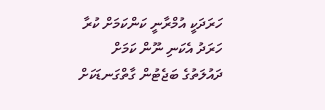ހަރަދަކީ އުމްރާނީ ކަންކަމަށް ކުރާ ހަރަދު އެކަނި ނޫން ކަމަށް
ދައުލަތުގެ ބަޖެޓުން ގާތްގަނޑަކަށް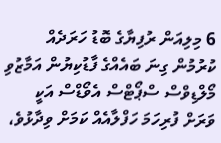6 މިލިއަން ރުފިޔާގެ ބޮޑު ހަރަދެއް ކުރުމުން ގިނަ ބައެއްގެ ފާޑުކިޔުން އަމާޒުވި މޯލްޑިވްސް ސްޕޯޓްސް އެވޯޑްސް އަކީ ވަރަށް ފުރިހަމަ ހަފްލާއެއް ކަމަށް ވިދާޅުވެ،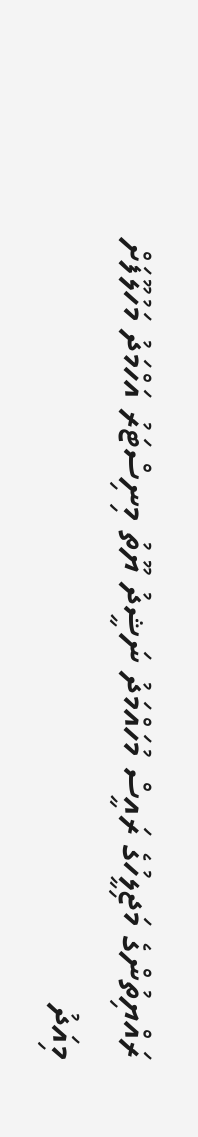ރައްޔިތުންގެ މަޖިލީހުގެ ރައީސް މުހައްމަދު ނަޝީދު ޔޫތު މިނިސްޓަރު އަހްމަދު މަހުލޫފަށް މިއަދު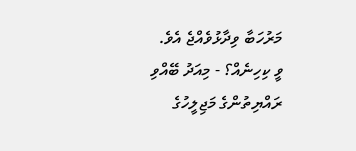މަރުހަބާ ވިދާޅުވެއްޖެ އެވެ.
ވީ ކިހިނެއް؟ - މިއަދު ބޭއްވި ރައްޔިތުންގެ މަޖިލީހުގެ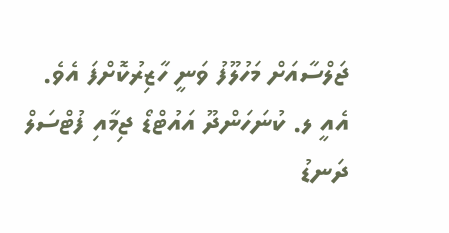ޖަލްސާއަށް މަހުލޫފު ވަނީ ހާޒިރުކޮށްފަ އެވެ. އެއީ ލ. ކުނަހަންދޫ އައުޓްޑޯ ޖިމާއި ފުޓްސަލް ދަނޑު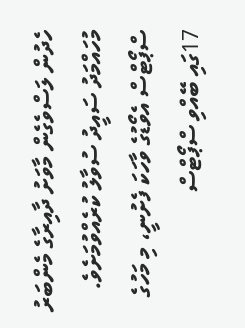ހެދުން ލަސްވެގެން މާވަށު ދާއިރާގެ މެންބަރު މުހައްމަދު ސައީދު ސުވާލު ކުރެއްވުމަށެވެ.
ސްޕޯޓްސް އެވޯޑުގެ ވާހަކަ ފެށުނީ، މި މަހުގެ 17ގައި ބޭއްވި ސްޕޯޓްސް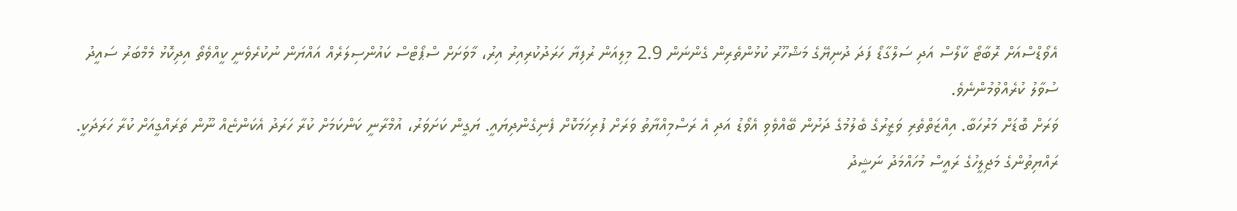އެވޯޑްސްއަށް ރޮބާޓޯ ކާލޯސް އަދި ސަލްގާޑޯ ފަދަ ދުނިޔޭގެ މަޝްހޫރު ކުޅުންތެރިން ގެންނަން 2.9 މިލިއަން ރުފިޔާ ހަރަދުކުރިއިރު އިރު، މާވަށަށް ސްޕޯޓްސް ކައުންސިލަރެއް އައްޔަން ނުކުރެވެނީ ކީއްވެތޯ އިދިކޮޅު މެމްބަރު ސައީދު ސުވާލު ކުރެއްވުމުންނެވެ.
ވަރަށް ބޮޑަށް މަރުހަބާ. އިއްޒަތްތެރި ވަޒީރުގެ ބެލުމުގެ ދަށުން ބޭއްވެވި އެވޯޑު އަދި އެ ރަސްމިއްޔާތު ވަރަށް ފުރިހަމަކޮށް ފެނިގެންދިޔައީ. ޔަގީން ކަށަވަރު، އުމްރާނީ ކަންކަމަށް ކުރާ ހަރަދު އެކަންޏެއް ނޫން ތަރައްގީއަށް ކުރާ ހަރަދަކީ.
ރައްޔިތުންގެ މަޖިލީހުގެ ރައީސް މުހައްމަދު ނަޝީދު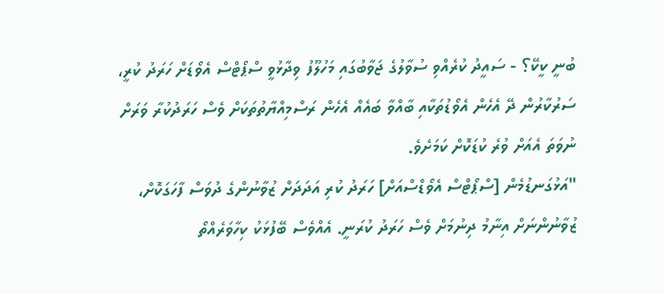ބުނީ ކީކޭ؟ - ސައީދު ކުރެއްވި ސުވާލުގެ ޖަވާބުގައި މަހުލޫފު ވިދާޅުވީ ސްޕޯޓްސް އެވޯޑަށް ހަރަދު ކުރީ، ސަރުކާރުން ދޭ އެހެން އެވޯޑުތަކާއި ބާއްވާ ބައެއް އެހެން ރަސްމިއްޔާތުތަކަށް ވެސް ހަރަދުކުރާ ވަރަށް ނުވަތަ އެއަށް ވުރެ ކުޑަކޮށް ކަމަށެވެ.
"އަޅުގަނޑުމެން [ސްޕޯޓްސް އެވޯޑްސްއަށް] ހަރަދު ކުރި އަދަދަށް ޒުވާނުންގެ ދުވަސް ފާހަގަކޮށް، ޒުވާނުންނަށް އިނާމު ދިނުމަށް ވެސް ހަރަދު ކުރަނީ. އެއްވެސް ބޭފުޅަކު ކިހާވަރެއްތޯ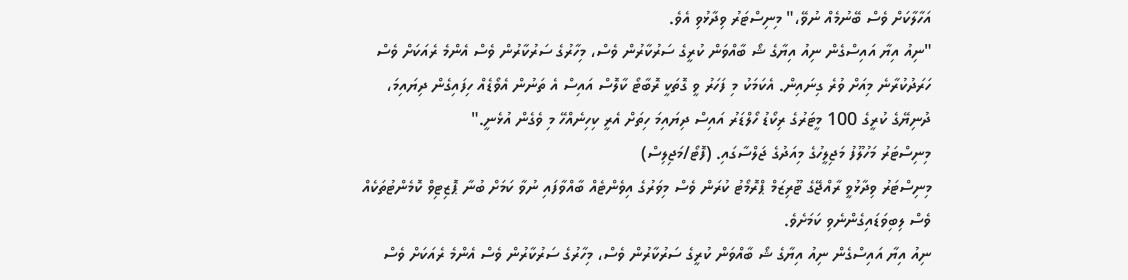އަހާލާކަށް ވެސް ބޭނުމެއް ނުވޭ،" މިނިސްޓަރު ވިދާޅުވި އެވެ.
"ނިއު އިޔާ އައިސްގެން ނިއު އިޔާގެ ޝޯ ބާއްވަން ކުރީގެ ސަރުކާރުން ވެސް، މިހާރުގެ ސަރުކާރުން ވެސް އެންމެ ރެއަކަށް ވެސް ހަރަދުކުރާނެ މިއަށް ވުރެ ގިނައިން. އެކަމަކު މި ފަހަރު ވީ ގޮތަކީ ރޮބާޓޯ ކާލޮސް އައިސް އެ ތަނުން އެވޯޑެއް ހިފައިގެން ދިޔައިމަ، ދުނިޔޭގެ ކުރީގެ 100 މީޓަރުގެ ރިކޯޑު ހޯލްޑަރު އައިސް ދިޔައިމަ ހިތަށް އެރީ ކިހިނެއްހޭ މި ވެގެން އުޅެނީ."
މިނިސްޓަރު މަހުލޫފު މަޖިލީހުގެ މިއަދުގެ ޖަލްސާގައި. (ފޮޓޯ/މަޖިލިސް)
މިނިސްޓަރު ވިދާޅުވީ ރާއްޖޭގެ ޓޫރިޒަމް ޕްރޮމޯޓު ކުރަން ވެސް މިވަރުގެ އިވެންޓެއް ބާއްވާފައި ނުވާ ކަމަށް ބުނާ ޕޮޒިޓިވް ކޮމެންޓުތަކެއް ވެސް ލިބިވަޑައިގެންނެވި ކަމަށެވެ.
ނިއު އިޔާ އައިސްގެން ނިއު އިޔާގެ ޝޯ ބާއްވަން ކުރީގެ ސަރުކާރުން ވެސް، މިހާރުގެ ސަރުކާރުން ވެސް އެންމެ ރެއަކަށް ވެސް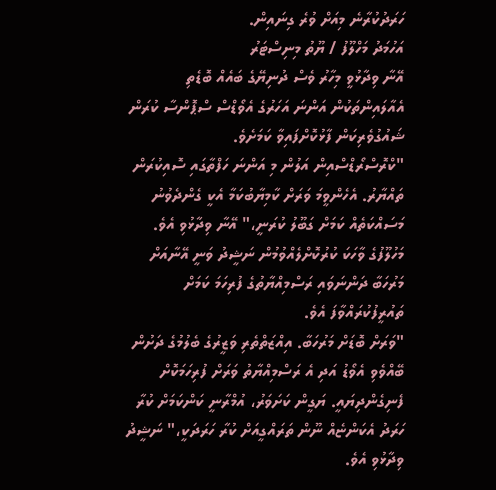ހަރަދުކުރާނެ މިއަށް ވުރެ ގިނައިން.
އަހުމަދު މަހްލޫފު / ޔޫތު މިނިސްޓަރު
އޭނާ ވިދާޅުވީ މިހާރު ވެސް ދުނިޔޭގެ ބައެއް ބޮޑެތި އެއާލައިންތަކުން އަންނަ އަހަރުގެ އެވޯޑްސް ސްޕޮންސާ ކުރަން ޝައުގުވެރިކަން ފާޅުކޮށްފައިވާ ކަމަށެވެ.
"ކްރޮސްރޯޑްސްއިން އަލުން މި އަންނަ ހަފްތާގައި ސޮއިކުރަން ތައްޔާރު. އެހެންވީމަ ވަރަށް ކާމިޔާބުކަމާ އެކީ ގެންދެވުނު މަސައްކަތެއް ކަމަށް ގަބޫލު ކުރަނީ،" އޭނާ ވިދާޅުވި އެވެ.
މަހުލޫފުގެ ވާހަކަ ކުރުކޮށްލެއްވުމުން ނަޝީދު ވަނީ އޭނާއަށް މަރުހަބާ ދަންނަވައި ރަސްމިއްޔާތުގެ ފުރިހަމަ ކަމަށް ތައުރީފުކުރައްވާފަ އެވެ.
"ވަރަށް ބޮޑަށް މަރުހަބާ. އިއްޒަތްތެރި ވަޒީރުގެ ބެލުމުގެ ދަށުން ބޭއްވެވި އެވޯޑު އަދި އެ ރަސްމިއްޔާތު ވަރަށް ފުރިހަމަކޮށް ފެނިގެންދިޔައީ. ޔަގީން ކަށަވަރު، އުމްރާނީ ކަންކަމަށް ކުރާ ހަރަދު އެކަންޏެއް ނޫން ތަރައްގީއަށް ކުރާ ހަރަދަކީ،" ނަޝީދު ވިދާޅުވި އެވެ.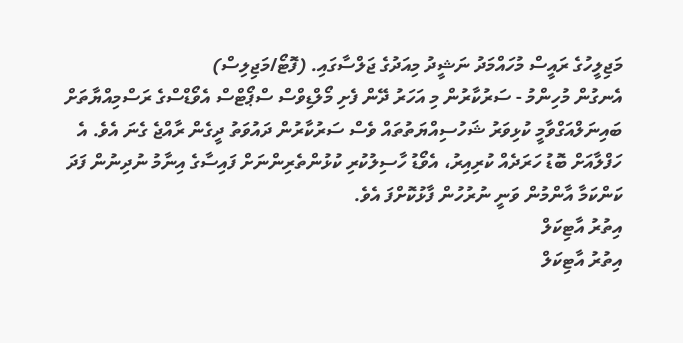މަޖިލީހުގެ ރައީސް މުހައްމަދު ނަޝީދު މިއަދުގެ ޖަލްސާގައި. (ފޮޓޯ/މަޖިލިސް)
އެނގުން މުހިންމު - ސަރުކާރުން މި އަހަރު ދޭން ފެށި މޯލްޑިވްސް ސްޕޯޓްސް އެވޯޑްސްގެ ރަސްމިއްޔާތަށް ބައިނަލްއަގްވާމީ ކުޅިވަރު ޝަހުސިއްޔަތުތައް ވެސް ސަރުކާރުން ދައުވަތު ދީގެން ރާއްޖެ ގެނަ އެވެ. އެ ހަފްލާއަށް ބޮޑު ހަރަދެއް ކުރިއިރު، އެވޯޑު ހާސިލުކުރި ކުޅުންތެރިންނަށް ފައިސާގެ އިނާމު ނުދިނުން ފަދަ ކަންކަމާ އާންމުން ވަނީ ނުރުހުން ފާޅުކޮށްފަ އެވެ.
އިތުރު އާޓިކަލް
އިތުރު އާޓިކަލް